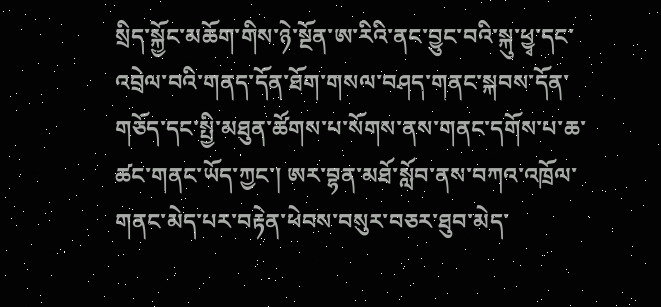སྲིད་སྐྱོང་མཆོག་གིས་ཉེ་སྔོན་ཨ་རིའི་ནང་བྱུང་བའི་སྐུ་ཕྱྭ་དང་འབྲེལ་བའི་གནད་དོན་ཐོག་གསལ་བཤད་གནང་སྐབས་དོན་གཅོད་དང་སྤྱི་མཐུན་ཚོགས་པ་སོགས་ནས་གནང་དགོས་པ་ཆ་ཚང་གནང་ཡོད་ཀྱང་། ཨར་བྷན་མཐོ་སློབ་ནས་བཀའ་འཁྲོལ་གནང་མེད་པར་བརྟེན་ཕེབས་བསུར་བཅར་ཐུབ་མེད་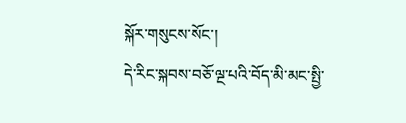སྐོར་གསུངས་སོང་།
དེ་རིང་སྐབས་བཅོ་ལྔ་པའི་བོད་མི་མང་སྤྱི་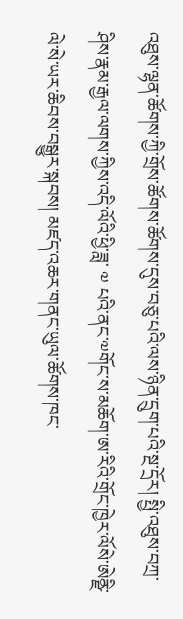འཐུས་ལྷན་ཚོགས་ཀྱི་གྲོས་ཚོགས་ཚོགས་དུས་བཅུ་པའི་ལས་ཉིན་དྲུག་པའི་སྔ་དྲོར། སྤྱི་འཐུས་བཀྲ་ཤིས་རྣམ་རྒྱལ་ལགས་ཀྱིས་འདི་ལོའི་ཕྱི་ཟླ་ ༧ པའི་ནང་༧གོང་ས་མཆོག་ཨ་རིའི་གྲོང་ཁྱེར་ལོསེ་ཨེནྫི་ལེ་སེ་ཡར་ཆིབས་བསྒྱུར་སྐབས། མཛད་འཆར་གནང་ཡུལ་ཚོགས་ཁང་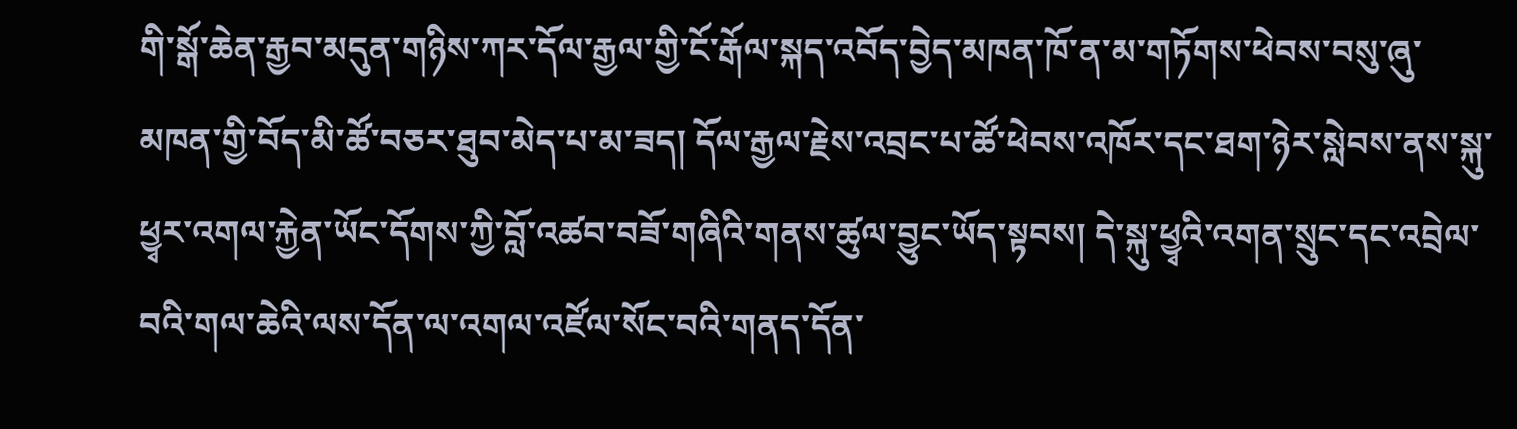གི་སྒོ་ཆེན་རྒྱབ་མདུན་གཉིས་ཀར་དོལ་རྒྱལ་གྱི་ངོ་རྒོལ་སྐད་འབོད་བྱེད་མཁན་ཁོ་ན་མ་གཏོགས་ཕེབས་བསུ་ཞུ་མཁན་གྱི་བོད་མི་ཚོ་བཅར་ཐུབ་མེད་པ་མ་ཟད། དོལ་རྒྱལ་རྗེས་འབྲང་པ་ཚོ་ཕེབས་འཁོར་དང་ཐག་ཉེར་སླེབས་ནས་སྐུ་ཕྱྭར་འགལ་རྐྱེན་ཡོང་དོགས་ཀྱི་བློ་འཚབ་བཟོ་གཞིའི་གནས་ཚུལ་བྱུང་ཡོད་སྟབས། དེ་སྐུ་ཕྱྭའི་འགན་སྲུང་དང་འབྲེལ་བའི་གལ་ཆེའི་ལས་དོན་ལ་འགལ་འཛོལ་སོང་བའི་གནད་དོན་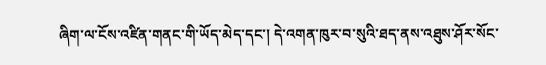ཞིག་ལ་ངོས་འཛིན་གནང་གི་ཡོད་མེད་དང་། དེ་འགན་ཁུར་བ་སུའི་ཐད་ནས་འཐུས་ཤོར་སོང་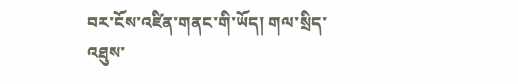བར་ངོས་འཛིན་གནང་གི་ཡོད། གལ་སྲིད་འཐུས་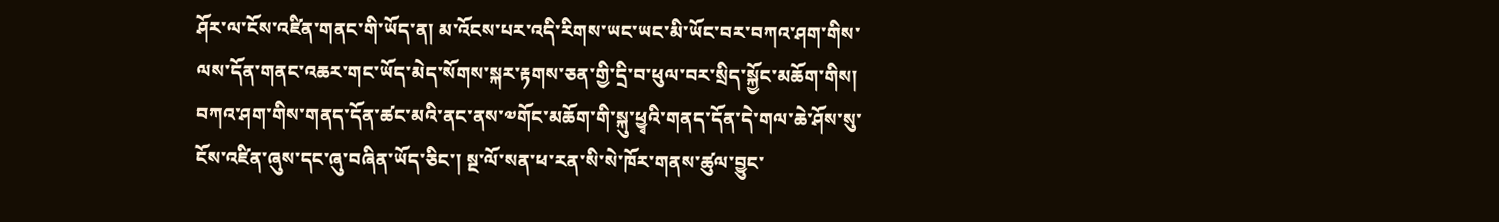ཤོར་ལ་ངོས་འཛིན་གནང་གི་ཡོད་ན། མ་འོངས་པར་འདི་རིགས་ཡང་ཡང་མི་ཡོང་བར་བཀའ་ཤག་གིས་ལས་དོན་གནང་འཆར་གང་ཡོད་མེད་སོགས་སྐར་རྟགས་ཅན་གྱི་དྲི་བ་ཕུལ་བར་སྲིད་སྐྱོང་མཆོག་གིས། བཀའ་ཤག་གིས་གནད་དོན་ཚང་མའི་ནང་ནས་༧གོང་མཆོག་གི་སྐུ་ཕྱྭའི་གནད་དོན་དེ་གལ་ཆེ་ཤོས་སུ་ངོས་འཛིན་ཞུས་དང་ཞུ་བཞིན་ཡོད་ཅིང་། སྔ་ལོ་སན་ཕ་རན་སི་སེ་ཁོར་གནས་ཚུལ་བྱུང་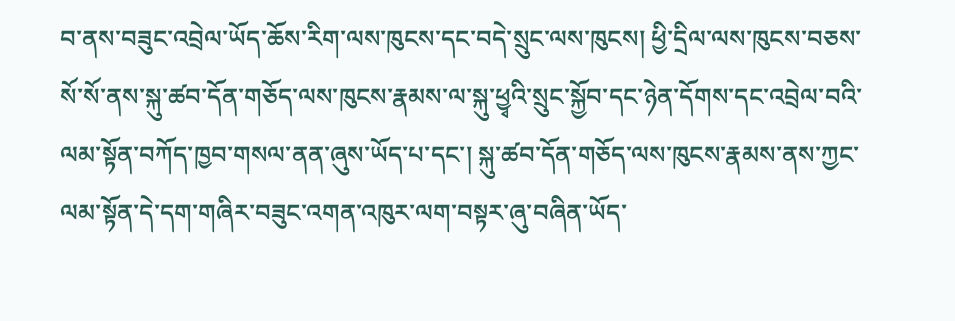བ་ནས་བཟུང་འབྲེལ་ཡོད་ཆོས་རིག་ལས་ཁུངས་དང་བདེ་སྲུང་ལས་ཁུངས། ཕྱི་དྲིལ་ལས་ཁུངས་བཅས་སོ་སོ་ནས་སྐུ་ཚབ་དོན་གཅོད་ལས་ཁུངས་རྣམས་ལ་སྐུ་ཕྱྭའི་སྲུང་སྐྱོབ་དང་ཉེན་དོགས་དང་འབྲེལ་བའི་ལམ་སྟོན་བཀོད་ཁྱབ་གསལ་ནན་ཞུས་ཡོད་པ་དང་། སྐུ་ཚབ་དོན་གཅོད་ལས་ཁུངས་རྣམས་ནས་ཀྱང་ལམ་སྟོན་དེ་དག་གཞིར་བཟུང་འགན་འཁུར་ལག་བསྟར་ཞུ་བཞིན་ཡོད་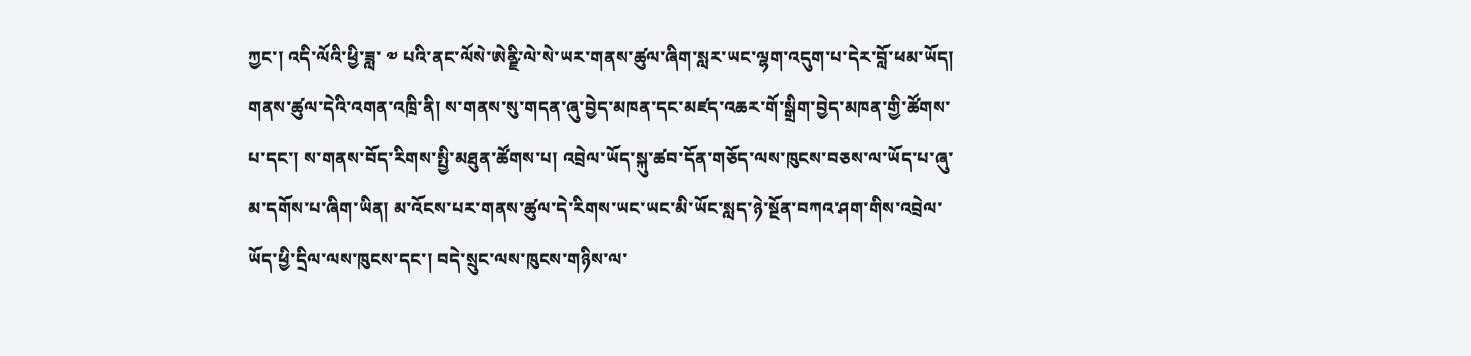ཀྱང་། འདི་ལོའི་ཕྱི་ཟླ་ ༧ པའི་ནང་ལོསེ་ཨེནྫི་ལེ་སེ་ཡར་གནས་ཚུལ་ཞིག་སླར་ཡང་ལྷག་འདུག་པ་དེར་བློ་ཕམ་ཡོད། གནས་ཚུལ་དེའི་འགན་འཁྲི་ནི། ས་གནས་སུ་གདན་ཞུ་བྱེད་མཁན་དང་མཛད་འཆར་གོ་སྒྲིག་བྱེད་མཁན་གྱི་ཚོགས་པ་དང་། ས་གནས་བོད་རིགས་སྤྱི་མཐུན་ཚོགས་པ། འབྲེལ་ཡོད་སྐུ་ཚབ་དོན་གཅོད་ལས་ཁུངས་བཅས་ལ་ཡོད་པ་ཞུ་མ་དགོས་པ་ཞིག་ཡིན། མ་འོངས་པར་གནས་ཚུལ་དེ་རིགས་ཡང་ཡང་མི་ཡོང་སླད་ཉེ་སྔོན་བཀའ་ཤག་གིས་འབྲེལ་ཡོད་ཕྱི་དྲིལ་ལས་ཁུངས་དང་། བདེ་སྲུང་ལས་ཁུངས་གཉིས་ལ་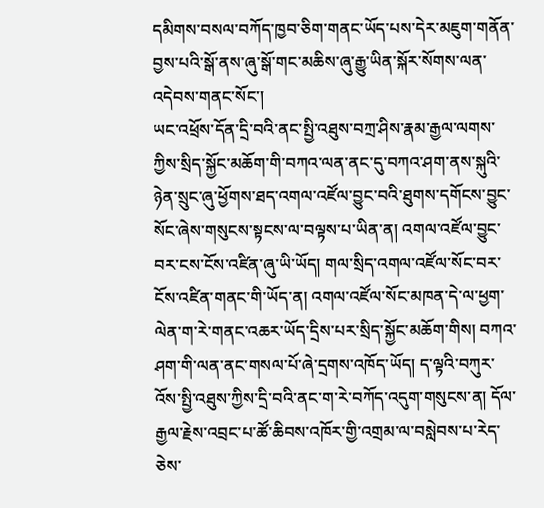དམིགས་བསལ་བཀོད་ཁྱབ་ཅིག་གནང་ཡོད་པས་དེར་མཇུག་གནོན་བྱས་པའི་སྒོ་ནས་ཞུ་སྒོ་གང་མཆིས་ཞུ་རྒྱུ་ཡིན་སྐོར་སོགས་ལན་འདེབས་གནང་སོང་།
ཡང་འཕྲོས་དོན་དྲི་བའི་ནང་སྤྱི་འཐུས་བཀྲ་ཤིས་རྣམ་རྒྱལ་ལགས་ཀྱིས་སྲིད་སྐྱོང་མཆོག་གི་བཀའ་ལན་ནང་དུ་བཀའ་ཤག་ནས་སྐུའི་ཉེན་སྲུང་ཞུ་ཕྱོགས་ཐད་འགལ་འཛོལ་བྱུང་བའི་ཐུགས་དགོངས་བྱུང་སོང་ཞེས་གསུངས་སྟངས་ལ་བལྟས་པ་ཡིན་ན། འགལ་འཛོལ་བྱུང་བར་ངས་ངོས་འཛིན་ཞུ་ཡི་ཡོད། གལ་སྲིད་འགལ་འཛོལ་སོང་བར་ངོས་འཛིན་གནང་གི་ཡོད་ན། འགལ་འཛོལ་སོང་མཁན་དེ་ལ་ཕྱག་ལེན་ག་རེ་གནང་འཆར་ཡོད་དྲིས་པར་སྲིད་སྐྱོང་མཆོག་གིས། བཀའ་ཤག་གི་ལན་ནང་གསལ་པོ་ཞེ་དྲགས་འཁོད་ཡོད། ད་ལྟའི་བཀུར་འོས་སྤྱི་འཐུས་ཀྱིས་དྲི་བའི་ནང་ག་རེ་བཀོད་འདུག་གསུངས་ན། དོལ་རྒྱལ་རྗེས་འབྲང་པ་ཚོ་ཆིབས་འཁོར་གྱི་འགྲམ་ལ་བསླེབས་པ་རེད་ཅེས་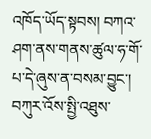འཁོད་ཡོད་སྟབས། བཀའ་ཤག་ནས་གནས་ཚུལ་ཧ་གོ་པ་དེ་ཞུས་ན་བསམ་བྱུང་། བཀུར་འོས་སྤྱི་འཐུས་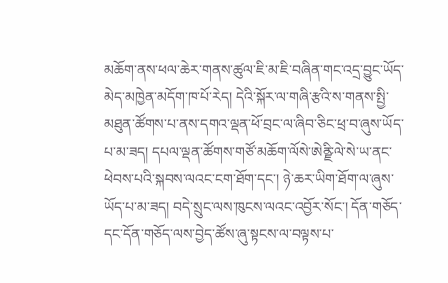མཆོག་ནས་ཕལ་ཆེར་གནས་ཚུལ་ཇི་མ་ཇི་བཞིན་གང་འདྲ་བྱུང་ཡོད་མེད་མཁྱེན་མདོག་ཁ་པོ་རེད། དེའི་སྐོར་ལ་གཞི་རྩའི་ས་གནས་སྤྱི་མཐུན་ཚོགས་པ་ནས་དགའ་ལྡན་ཕོ་བྲང་ལ་ཞིབ་ཅིང་ཕྲ་བ་ཞུས་ཡོད་པ་མ་ཟད། དཔལ་ལྡན་ཚོགས་གཙོ་མཆོག་ལོསེ་ཨེནྫི་ལེ་སེ་ཡ་ནང་ཕེབས་པའི་སྐབས་ལའང་ངག་ཐོག་དང་། ཉེ་ཆར་ཡིག་ཐོག་ལ་ཞུས་ཡོད་པ་མ་ཟད། བདེ་སྲུང་ལས་ཁུངས་ལའང་འབྱོར་སོང་། དོན་གཅོད་དང་དོན་གཅོད་ལས་བྱེད་ཚོས་ཞུ་སྟངས་ལ་བལྟས་པ་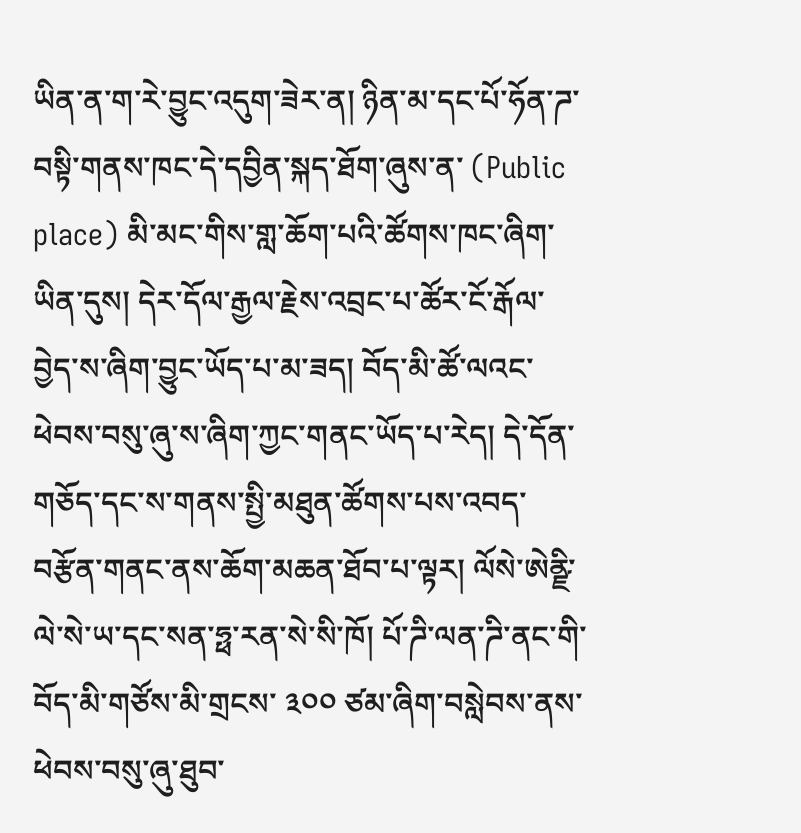ཡིན་ན་ག་རེ་བྱུང་འདུག་ཟེར་ན། ཉིན་མ་དང་པོ་ཧོན་ཌ་བསྟི་གནས་ཁང་དེ་དབྱིན་སྐད་ཐོག་ཞུས་ན་ (Public place) མི་མང་གིས་གླ་ཆོག་པའི་ཚོགས་ཁང་ཞིག་ཡིན་དུས། དེར་དོལ་རྒྱལ་རྗེས་འབྲང་པ་ཚོར་ངོ་རྒོལ་བྱེད་ས་ཞིག་བྱུང་ཡོད་པ་མ་ཟད། བོད་མི་ཚོ་ལའང་ཕེབས་བསུ་ཞུ་ས་ཞིག་ཀྱང་གནང་ཡོད་པ་རེད། དེ་དོན་གཅོད་དང་ས་གནས་སྤྱི་མཐུན་ཚོགས་པས་འབད་བརྩོན་གནང་ནས་ཆོག་མཆན་ཐོབ་པ་ལྟར། ལོསེ་ཨེནྫི་ལེ་སེ་ཡ་དང་སན་ཧྥ་རན་སེ་སི་ཁོ། པོ་ཌི་ལན་ཌི་ནང་གི་བོད་མི་གཙོས་མི་གྲངས་ ༣༠༠ ཙམ་ཞིག་བསླེབས་ནས་ཕེབས་བསུ་ཞུ་ཐུབ་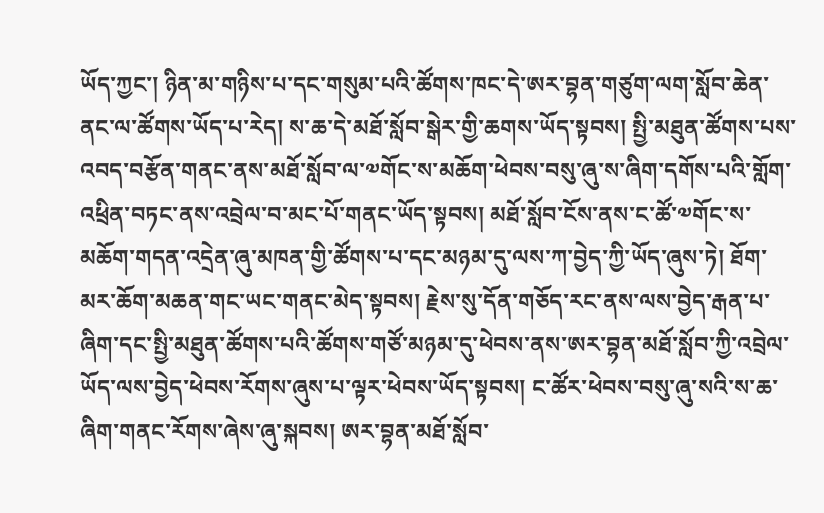ཡོད་ཀྱང་། ཉིན་མ་གཉིས་པ་དང་གསུམ་པའི་ཚོགས་ཁང་དེ་ཨར་བྷན་གཙུག་ལག་སློབ་ཆེན་ནང་ལ་ཚོགས་ཡོད་པ་རེད། ས་ཆ་དེ་མཐོ་སློབ་སྒེར་གྱི་ཆགས་ཡོད་སྟབས། སྤྱི་མཐུན་ཚོགས་པས་འབད་བརྩོན་གནང་ནས་མཐོ་སློབ་ལ་༧གོང་ས་མཆོག་ཕེབས་བསུ་ཞུ་ས་ཞིག་དགོས་པའི་གློག་འཕྲིན་བཏང་ནས་འབྲེལ་བ་མང་པོ་གནང་ཡོད་སྟབས། མཐོ་སློབ་ངོས་ནས་ང་ཚོ་༧གོང་ས་མཆོག་གདན་འདྲེན་ཞུ་མཁན་གྱི་ཚོགས་པ་དང་མཉམ་དུ་ལས་ཀ་བྱེད་ཀྱི་ཡོད་ཞུས་ཏེ། ཐོག་མར་ཆོག་མཆན་གང་ཡང་གནང་མེད་སྟབས། རྗེས་སུ་དོན་གཅོད་རང་ནས་ལས་བྱེད་རྒན་པ་ཞིག་དང་སྤྱི་མཐུན་ཚོགས་པའི་ཚོགས་གཙོ་མཉམ་དུ་ཕེབས་ནས་ཨར་བྷན་མཐོ་སློབ་ཀྱི་འབྲེལ་ཡོད་ལས་བྱེད་ཕེབས་རོགས་ཞུས་པ་ལྟར་ཕེབས་ཡོད་སྟབས། ང་ཚོར་ཕེབས་བསུ་ཞུ་སའི་ས་ཆ་ཞིག་གནང་རོགས་ཞེས་ཞུ་སྐབས། ཨར་བྷན་མཐོ་སློབ་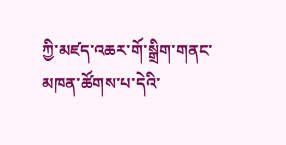ཀྱི་མཛད་འཆར་གོ་སྒྲིག་གནང་མཁན་ཚོགས་པ་དེའི་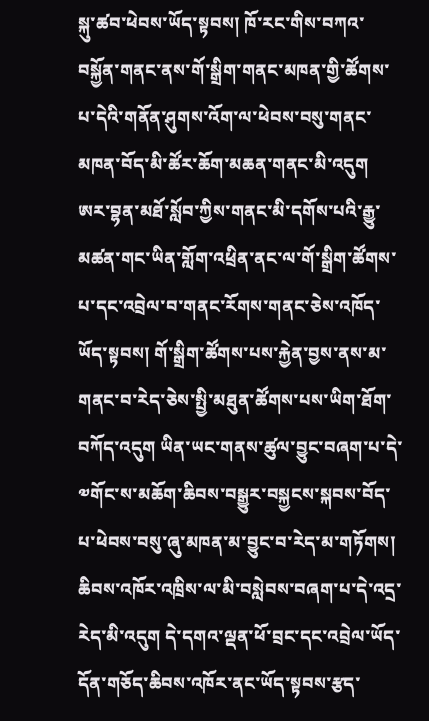སྐུ་ཚབ་ཕེབས་ཡོད་སྟབས། ཁོ་རང་གིས་བཀའ་བསྐྱོན་གནང་ནས་གོ་སྒྲིག་གནང་མཁན་གྱི་ཚོགས་པ་དེའི་གནོན་ཤུགས་འོག་ལ་ཕེབས་བསུ་གནང་མཁན་བོད་མི་ཚོར་ཆོག་མཆན་གནང་མི་འདུག ཨར་བྷན་མཐོ་སློབ་ཀྱིས་གནང་མི་དགོས་པའི་རྒྱུ་མཚན་གང་ཡིན་གློག་འཕྲིན་ནང་ལ་གོ་སྒྲིག་ཚོགས་པ་དང་འབྲེལ་བ་གནང་རོགས་གནང་ཅེས་འཁོད་ཡོད་སྟབས། གོ་སྒྲིག་ཚོགས་པས་རྐྱེན་བྱས་ནས་མ་གནང་བ་རེད་ཅེས་སྤྱི་མཐུན་ཚོགས་པས་ཡིག་ཐོག་བཀོད་འདུག ཡིན་ཡང་གནས་ཚུལ་བྱུང་བཞག་པ་དེ་༧གོང་ས་མཆོག་ཆིབས་བསྒྱུར་བསྐྱངས་སྐབས་བོད་པ་ཕེབས་བསུ་ཞུ་མཁན་མ་བྱུང་བ་རེད་མ་གཏོགས། ཆིབས་འཁོར་འཁྲིས་ལ་མི་བསླེབས་བཞག་པ་དེ་འདྲ་རེད་མི་འདུག དེ་དགའ་ལྡན་ཕོ་བྲང་དང་འབྲེལ་ཡོད་དོན་གཅོད་ཆིབས་འཁོར་ནང་ཡོད་སྟབས་རྩད་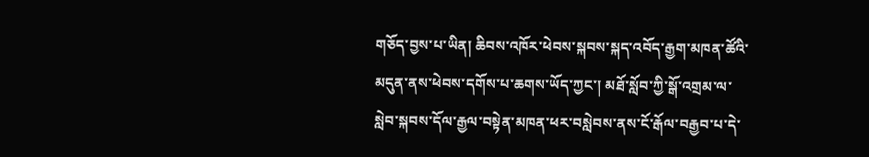གཅོད་བྱས་པ་ཡིན། ཆིབས་འཁོར་ཕེབས་སྐབས་སྐད་འབོད་རྒྱག་མཁན་ཚོའི་མདུན་ནས་ཕེབས་དགོས་པ་ཆགས་ཡོད་ཀྱང་། མཐོ་སློབ་ཀྱི་སྒོ་འགྲམ་ལ་སླེབ་སྐབས་དོལ་རྒྱལ་བསྟེན་མཁན་ཕར་བསླེབས་ནས་ངོ་རྒོལ་བརྒྱབ་པ་དེ་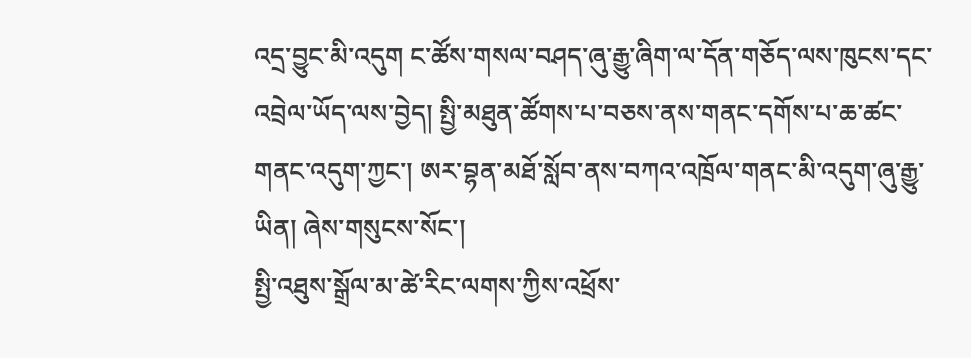འདྲ་བྱུང་མི་འདུག ང་ཚོས་གསལ་བཤད་ཞུ་རྒྱུ་ཞིག་ལ་དོན་གཅོད་ལས་ཁུངས་དང་འབྲེལ་ཡོད་ལས་བྱེད། སྤྱི་མཐུན་ཚོགས་པ་བཅས་ནས་གནང་དགོས་པ་ཆ་ཚང་གནང་འདུག་ཀྱང་། ཨར་བྷན་མཐོ་སློབ་ནས་བཀའ་འཁྲོལ་གནང་མི་འདུག་ཞུ་རྒྱུ་ཡིན། ཞེས་གསུངས་སོང་།
སྤྱི་འཐུས་སྒྲོལ་མ་ཚེ་རིང་ལགས་ཀྱིས་འཕྲོས་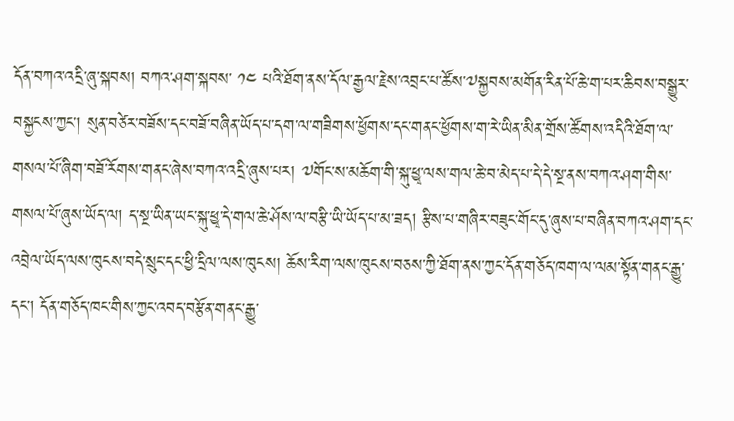དོན་བཀའ་འདྲི་ཞུ་སྐབས། བཀའ་ཤག་སྐབས་ ༡༤ པའི་ཐོག་ནས་དོལ་རྒྱལ་རྗེས་འབྲང་པ་ཚོས་༧སྐྱབས་མགོན་རིན་པོ་ཆེ་ག་པར་ཆིབས་བསྒྱུར་བསྐྱངས་ཀྱང་། སུན་བཙེར་བཟོས་དང་བཟོ་བཞིན་ཡོད་པ་དག་ལ་གཟིགས་ཕྱོགས་དང་གནང་ཕྱོགས་ག་རེ་ཡིན་མིན་གྲོས་ཚོགས་འདིའི་ཐོག་ལ་གསལ་པོ་ཞིག་བཟོ་རོགས་གནང་ཞེས་བཀའ་འདྲི་ཞུས་པར། ༧གོང་ས་མཆོག་གི་སྐུ་ཕྱྭ་ལས་གལ་ཆེ་བ་མེད་པ་དེ་དེ་སྔ་ནས་བཀའ་ཤག་གིས་གསལ་པོ་ཞུས་ཡོད་ལ། ད་སྔ་ཡིན་ཡང་སྐུ་ཕྱྭ་དེ་གལ་ཆེ་ཤོས་ལ་བརྩི་ཡི་ཡོད་པ་མ་ཟད། རྩིས་པ་གཞིར་བཟུང་གོང་དུ་ཞུས་པ་བཞིན་བཀའ་ཤག་དང་འབྲེལ་ཡོད་ལས་ཁུངས་བདེ་སྲུང་དང་ཕྱི་དྲིལ་ལས་ཁུངས། ཆོས་རིག་ལས་ཁུངས་བཅས་ཀྱི་ཐོག་ནས་ཀྱང་དོན་གཅོད་ཁག་ལ་ལམ་སྟོན་གནང་རྒྱུ་དང་། དོན་གཅོད་ཁང་གིས་ཀྱང་འབད་བརྩོན་གནང་རྒྱུ་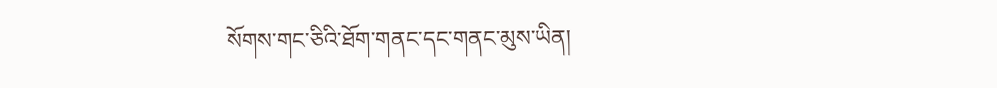སོགས་གང་ཅིའི་ཐོག་གནང་དང་གནང་མུས་ཡིན།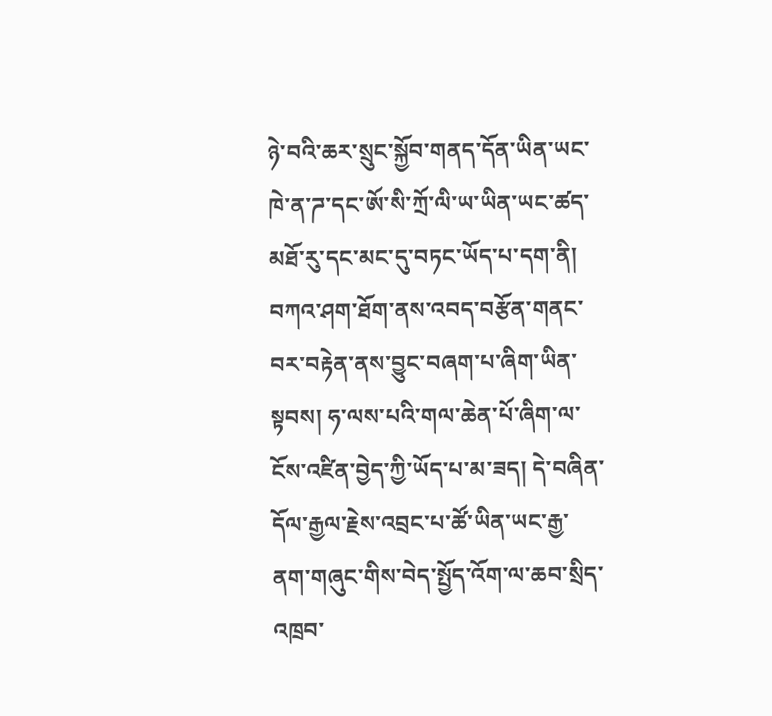ཉེ་བའི་ཆར་སྲུང་སྐྱོབ་གནད་དོན་ཡིན་ཡང་ཁེ་ན་ཌ་དང་ཨོ་སི་ཀྲོ་ལི་ཡ་ཡིན་ཡང་ཚད་མཐོ་རུ་དང་མང་དུ་བཏང་ཡོད་པ་དག་ནི། བཀའ་ཤག་ཐོག་ནས་འབད་བརྩོན་གནང་བར་བརྟེན་ནས་བྱུང་བཞག་པ་ཞིག་ཡིན་སྟབས། ཧ་ལས་པའི་གལ་ཆེན་པོ་ཞིག་ལ་ངོས་འཛིན་བྱེད་ཀྱི་ཡོད་པ་མ་ཟད། དེ་བཞིན་དོལ་རྒྱལ་རྗེས་འབྲང་པ་ཚོ་ཡིན་ཡང་རྒྱ་ནག་གཞུང་གིས་བེད་སྤྱོད་འོག་ལ་ཆབ་སྲིད་འཁྲབ་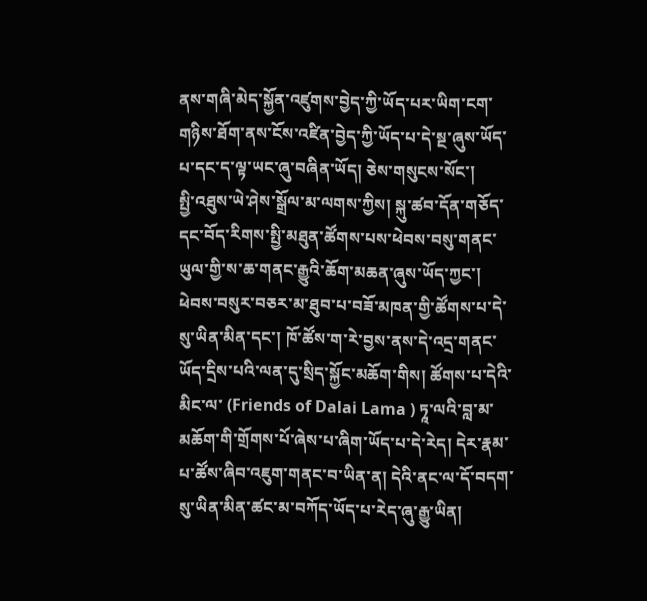ནས་གཞི་མེད་སྐྱོན་འཛུགས་བྱེད་ཀྱི་ཡོད་པར་ཡིག་ངག་གཉིས་ཐོག་ནས་ངོས་འཛིན་བྱེད་ཀྱི་ཡོད་པ་དེ་སྔ་ཞུས་ཡོད་པ་དང་ད་ལྟ་ཡང་ཞུ་བཞིན་ཡོད། ཅེས་གསུངས་སོང་།
སྤྱི་འཐུས་ཡེ་ཤེས་སྒྲོལ་མ་ལགས་ཀྱིས། སྐུ་ཚབ་དོན་གཅོད་དང་བོད་རིགས་སྤྱི་མཐུན་ཚོགས་པས་ཕེབས་བསུ་གནང་ཡུལ་གྱི་ས་ཆ་གནང་རྒྱུའི་ཆོག་མཆན་ཞུས་ཡོད་ཀྱང་། ཕེབས་བསུར་བཅར་མ་ཐུབ་པ་བཟོ་མཁན་གྱི་ཚོགས་པ་དེ་སུ་ཡིན་མིན་དང་། ཁོ་ཚོས་ག་རེ་བྱས་ནས་དེ་འདྲ་གནང་ཡོད་དྲིས་པའི་ལན་དུ་སྲིད་སྐྱོང་མཆོག་གིས། ཚོགས་པ་དེའི་མིང་ལ་ (Friends of Dalai Lama ) ཏཱ་ལའི་བླ་མ་མཆོག་གི་གྲོགས་པོ་ཞེས་པ་ཞིག་ཡོད་པ་དེ་རེད། དེར་རྣམ་པ་ཚོས་ཞིབ་འཇུག་གནང་བ་ཡིན་ན། དེའི་ནང་ལ་དོ་བདག་སུ་ཡིན་མིན་ཚང་མ་བཀོད་ཡོད་པ་རེད་ཞུ་རྒྱུ་ཡིན།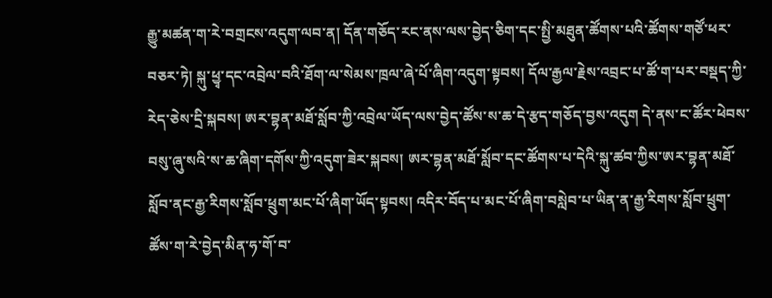རྒྱུ་མཚན་ག་རེ་བགྲངས་འདུག་ལབ་ན། དོན་གཅོད་རང་ནས་ལས་བྱེད་ཅིག་དང་སྤྱི་མཐུན་ཚོགས་པའི་ཚོགས་གཙོ་ཕར་བཅར་ཏེ། སྐུ་ཕྱྭ་དང་འབྲེལ་བའི་ཐོག་ལ་སེམས་ཁྲལ་ཞེ་པོ་ཞིག་འདུག་སྟབས། དོལ་རྒྱལ་རྗེས་འབྲང་པ་ཚོ་ག་པར་བསྡད་ཀྱི་རེད་ཅེས་དྲི་སྐབས། ཨར་བྷན་མཐོ་སློབ་ཀྱི་འབྲེལ་ཡོད་ལས་བྱེད་ཚོས་ས་ཆ་དེ་རྩད་གཅོད་བྱས་འདུག དེ་ནས་ང་ཚོར་ཕེབས་བསུ་ཞུ་སའི་ས་ཆ་ཞིག་དགོས་ཀྱི་འདུག་ཟེར་སྐབས། ཨར་བྷན་མཐོ་སློབ་དང་ཚོགས་པ་དེའི་སྐུ་ཚབ་ཀྱིས་ཨར་བྷན་མཐོ་སློབ་ནང་རྒྱ་རིགས་སློབ་ཕྲུག་མང་པོ་ཞིག་ཡོད་སྟབས། འདིར་བོད་པ་མང་པོ་ཞིག་བསླེབ་པ་ཡིན་ན་རྒྱ་རིགས་སློབ་ཕྲུག་ཚོས་ག་རེ་བྱེད་མིན་ཧ་གོ་བ་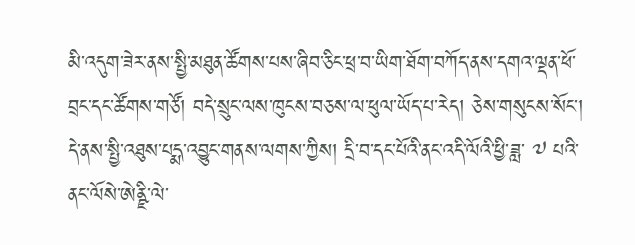མི་འདུག་ཟེར་ནས་སྤྱི་མཐུན་ཚོགས་པས་ཞིབ་ཅིང་ཕྲ་བ་ཡིག་ཐོག་བཀོད་ནས་དགའ་ལྡན་ཕོ་བྲང་དང་ཚོགས་གཙོ། བདེ་སྲུང་ལས་ཁུངས་བཅས་ལ་ཕུལ་ཡོད་པ་རེད། ཅེས་གསུངས་སོང་།
དེ་ནས་སྤྱི་འཐུས་པདྨ་འབྱུང་གནས་ལགས་ཀྱིས། དྲི་བ་དང་པོའི་ནང་འདི་ལོའི་ཕྱི་ཟླ་ ༧ པའི་ནང་ལོསེ་ཨེནྫི་ལེ་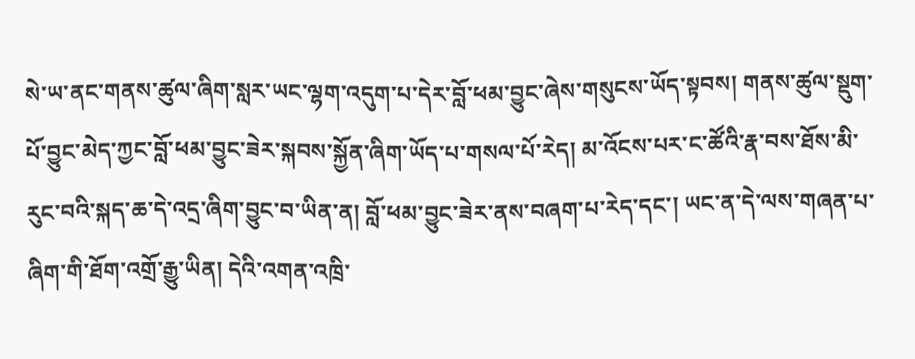སེ་ཡ་ནང་གནས་ཚུལ་ཞིག་སླར་ཡང་ལྷག་འདུག་པ་དེར་བློ་ཕམ་བྱུང་ཞེས་གསུངས་ཡོད་སྟབས། གནས་ཚུལ་སྡུག་པོ་བྱུང་མེད་ཀྱང་བློ་ཕམ་བྱུང་ཟེར་སྐབས་སྐྱོན་ཞིག་ཡོད་པ་གསལ་པོ་རེད། མ་འོངས་པར་ང་ཚོའི་རྣ་བས་ཐོས་མི་རུང་བའི་སྐད་ཆ་དེ་འདྲ་ཞིག་བྱུང་བ་ཡིན་ན། བློ་ཕམ་བྱུང་ཟེར་ནས་བཞག་པ་རེད་དང་། ཡང་ན་དེ་ལས་གཞན་པ་ཞིག་གི་ཐོག་འགྲོ་རྒྱུ་ཡིན། དེའི་འགན་འཁྲི་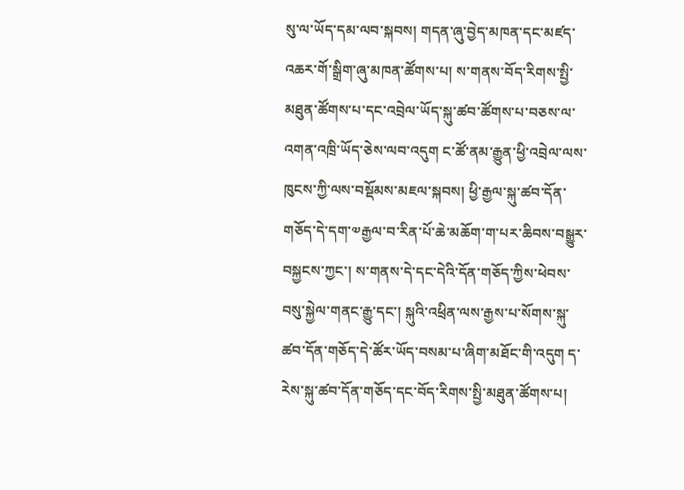སུ་ལ་ཡོད་དམ་ལབ་སྐབས། གདན་ཞུ་བྱེད་མཁན་དང་མཛད་འཆར་གོ་སྒྲིག་ཞུ་མཁན་ཚོགས་པ། ས་གནས་བོད་རིགས་སྤྱི་མཐུན་ཚོགས་པ་དང་འབྲེལ་ཡོད་སྐུ་ཚབ་ཚོགས་པ་བཅས་ལ་འགན་འཁྲི་ཡོད་ཅེས་ལབ་འདུག ང་ཚོ་ནམ་རྒྱུན་ཕྱི་འབྲེལ་ལས་ཁུངས་ཀྱི་ལས་བསྡོམས་མཇལ་སྐབས། ཕྱི་རྒྱལ་སྐུ་ཚབ་དོན་གཅོད་དེ་དག་༧རྒྱལ་བ་རིན་པོ་ཆེ་མཆོག་ག་པར་ཆིབས་བསྒྱུར་བསྐྱངས་ཀྱང་། ས་གནས་དེ་དང་དེའི་དོན་གཅོད་ཀྱིས་ཕེབས་བསུ་སྐྱེལ་གནང་རྒྱུ་དང་། སྐུའི་འཕྲིན་ལས་རྒྱས་པ་སོགས་སྐུ་ཚབ་དོན་གཅོད་དེ་ཚོར་ཡོད་བསམ་པ་ཞིག་མཐོང་གི་འདུག ད་རེས་སྐུ་ཚབ་དོན་གཅོད་དང་བོད་རིགས་སྤྱི་མཐུན་ཚོགས་པ།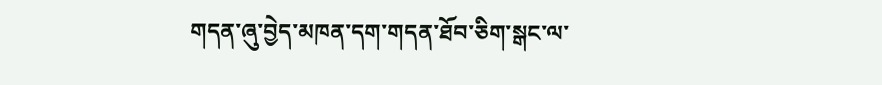གདན་ཞུ་བྱེད་མཁན་དག་གདན་ཐོབ་ཅིག་སྒང་ལ་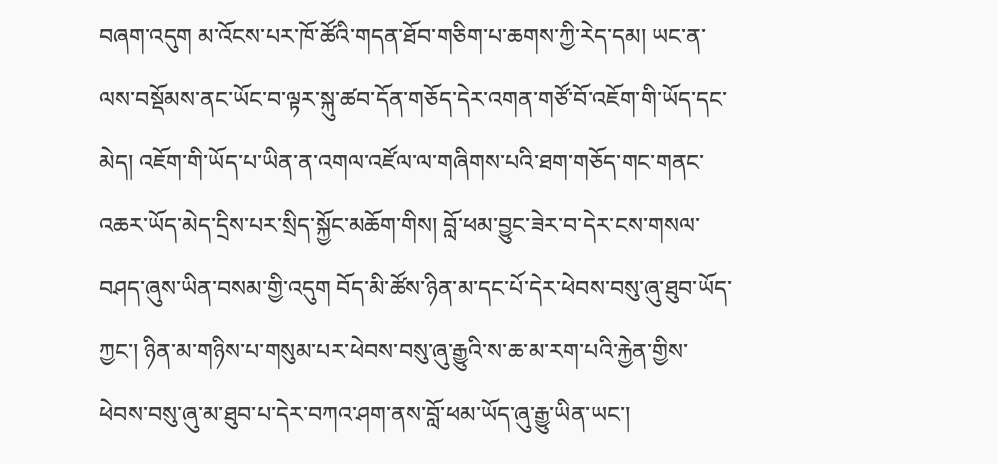བཞག་འདུག མ་འོངས་པར་ཁོ་ཚོའི་གདན་ཐོབ་གཅིག་པ་ཆགས་ཀྱི་རེད་དམ། ཡང་ན་ལས་བསྡོམས་ནང་ཡོང་བ་ལྟར་སྐུ་ཚབ་དོན་གཅོད་དེར་འགན་གཙོ་བོ་འཇོག་གི་ཡོད་དང་མེད། འཇོག་གི་ཡོད་པ་ཡིན་ན་འགལ་འཛོལ་ལ་གཞིགས་པའི་ཐག་གཅོད་གང་གནང་འཆར་ཡོད་མེད་དྲིས་པར་སྲིད་སྐྱོང་མཆོག་གིས། བློ་ཕམ་བྱུང་ཟེར་བ་དེར་ངས་གསལ་བཤད་ཞུས་ཡིན་བསམ་གྱི་འདུག བོད་མི་ཚོས་ཉིན་མ་དང་པོ་དེར་ཕེབས་བསུ་ཞུ་ཐུབ་ཡོད་ཀྱང་། ཉིན་མ་གཉིས་པ་གསུམ་པར་ཕེབས་བསུ་ཞུ་རྒྱུའི་ས་ཆ་མ་རག་པའི་རྐྱེན་གྱིས་ཕེབས་བསུ་ཞུ་མ་ཐུབ་པ་དེར་བཀའ་ཤག་ནས་བློ་ཕམ་ཡོད་ཞུ་རྒྱུ་ཡིན་ཡང་།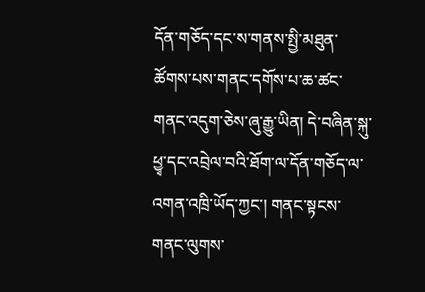དོན་གཅོད་དང་ས་གནས་སྤྱི་མཐུན་ཚོགས་པས་གནང་དགོས་པ་ཆ་ཚང་གནང་འདུག་ཅེས་ཞུ་རྒྱུ་ཡིན། དེ་བཞིན་སྐུ་ཕྱྭ་དང་འབྲེལ་བའི་ཐོག་ལ་དོན་གཅོད་ལ་འགན་འཁྲི་ཡོད་ཀྱང་། གནང་སྟངས་གནང་ལུགས་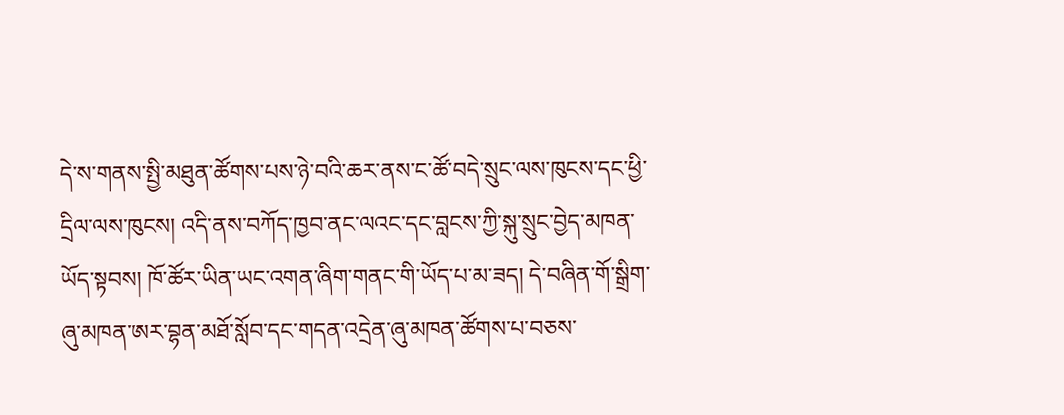དེ་ས་གནས་སྤྱི་མཐུན་ཚོགས་པས་ཉེ་བའི་ཆར་ནས་ང་ཚོ་བདེ་སྲུང་ལས་ཁུངས་དང་ཕྱི་དྲིལ་ལས་ཁུངས། འདི་ནས་བཀོད་ཁྱབ་ནང་ལའང་དང་བླངས་ཀྱི་སྐུ་སྲུང་བྱེད་མཁན་ཡོད་སྟབས། ཁོ་ཚོར་ཡིན་ཡང་འགན་ཞིག་གནང་གི་ཡོད་པ་མ་ཟད། དེ་བཞིན་གོ་སྒྲིག་ཞུ་མཁན་ཨར་བྷན་མཐོ་སློབ་དང་གདན་འདྲེན་ཞུ་མཁན་ཚོགས་པ་བཅས་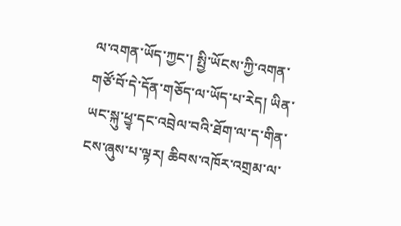ལ་འགན་ཡོད་ཀྱང་། སྤྱི་ཡོངས་ཀྱི་འགན་གཙོ་བོ་དེ་དོན་གཅོད་ལ་ཡོད་པ་རེད། ཡིན་ཡང་སྐུ་ཕྱྭ་དང་འབྲེལ་བའི་ཐོག་ལ་ད་གིན་ངས་ཞུས་པ་ལྟར། ཆིབས་འཁོར་འགྲམ་ལ་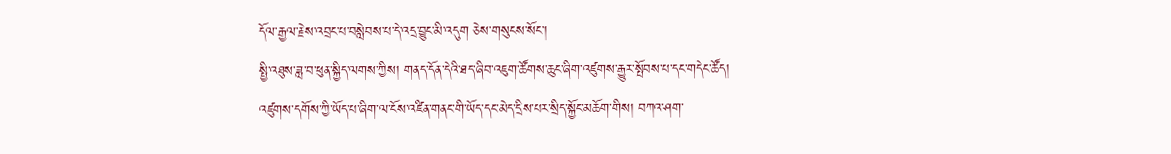དོལ་རྒྱལ་རྗེས་འབྲང་པ་བསླེབས་པ་དེ་འདྲ་བྱུང་མི་འདུག ཅེས་གསུངས་སོང་།
སྤྱི་འཐུས་ཟླ་བ་ཕུན་སྐྱིད་ལགས་ཀྱིས། གནད་དོན་དེའི་ཐད་ཞིབ་འཇུག་ཚོགས་ཆུང་ཞིག་འཛུགས་རྒྱུར་སྤོབས་པ་དང་གདེང་ཚོད། འཛུགས་དགོས་ཀྱི་ཡོད་པ་ཞིག་ལ་ངོས་འཛིན་གནང་གི་ཡོད་དང་མེད་དྲིས་པར་སྲིད་སྐྱོང་མཆོག་གིས། བཀའ་ཤག་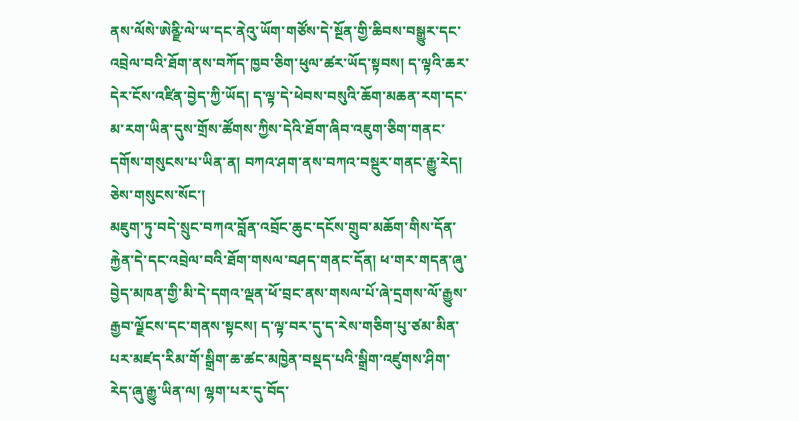ནས་ལོསེ་ཨེནྫི་ལེ་ཡ་དང་ནེའུ་ཡོག་གཙོས་དེ་སྔོན་གྱི་ཆིབས་བསྒྱུར་དང་འབྲེལ་བའི་ཐོག་ནས་བཀོད་ཁྱབ་ཅིག་ཕུལ་ཚར་ཡོད་སྟབས། ད་ལྟའི་ཆར་དེར་ངོས་འཛིན་བྱེད་ཀྱི་ཡོད། ད་ལྟ་དེ་ཕེབས་བསུའི་ཆོག་མཆན་རག་དང་མ་རག་ཡིན་དུས་གྲོས་ཚོགས་ཀྱིས་དེའི་ཐོག་ཞིབ་འཇུག་ཅིག་གནང་དགོས་གསུངས་པ་ཡིན་ན། བཀའ་ཤག་ནས་བཀའ་བསྡུར་གནང་རྒྱུ་རེད། ཅེས་གསུངས་སོང་།
མཇུག་ཏུ་བདེ་སྲུང་བཀའ་བློན་འབྲོང་ཆུང་དངོས་གྲུབ་མཆོག་གིས་དོན་རྐྱེན་དེ་དང་འབྲེལ་བའི་ཐོག་གསལ་བཤད་གནང་དོན། ཕ་གར་གདན་ཞུ་བྱེད་མཁན་གྱི་མི་དེ་དགའ་ལྡན་ཕོ་བྲང་ནས་གསལ་པོ་ཞེ་དྲགས་ལོ་རྒྱུས་རྒྱབ་ལྗོངས་དང་གནས་སྟངས། ད་ལྟ་བར་དུ་ད་རེས་གཅིག་པུ་ཙམ་མིན་པར་མཛད་རིམ་གོ་སྒྲིག་ཆ་ཚང་མཁྱེན་བསྡད་པའི་སྒྲིག་འཛུགས་ཤིག་རེད་ཞུ་རྒྱུ་ཡིན་ལ། ལྷག་པར་དུ་བོད་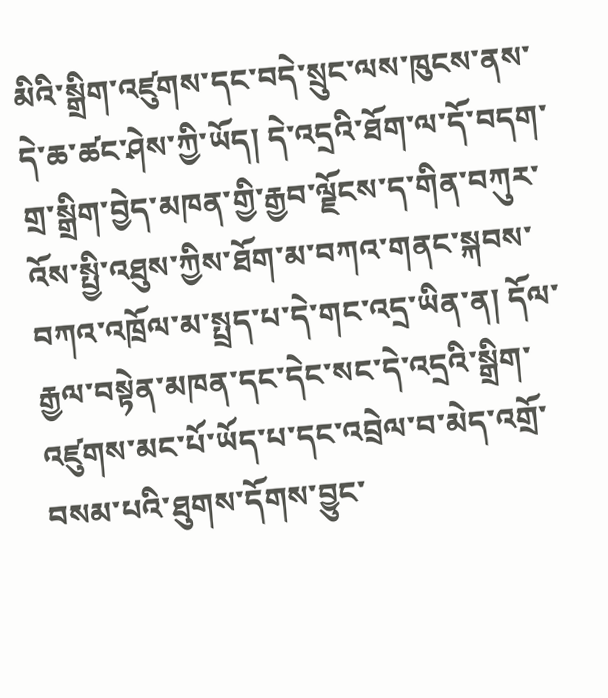མིའི་སྒྲིག་འཛུགས་དང་བདེ་སྲུང་ལས་ཁུངས་ནས་དེ་ཆ་ཚང་ཤེས་ཀྱི་ཡོད། དེ་འདྲའི་ཐོག་ལ་དོ་བདག་གྲ་སྒྲིག་བྱེད་མཁན་གྱི་རྒྱབ་ལྗོངས་ད་གིན་བཀུར་འོས་སྤྱི་འཐུས་ཀྱིས་ཐོག་མ་བཀའ་གནང་སྐབས་བཀའ་འཁྲོལ་མ་སྤྲད་པ་དེ་གང་འདྲ་ཡིན་ན། དོལ་རྒྱལ་བསྟེན་མཁན་དང་དེང་སང་དེ་འདྲའི་སྒྲིག་འཛུགས་མང་པོ་ཡོད་པ་དང་འབྲེལ་བ་མེད་འགྲོ་བསམ་པའི་ཐུགས་དོགས་བྱུང་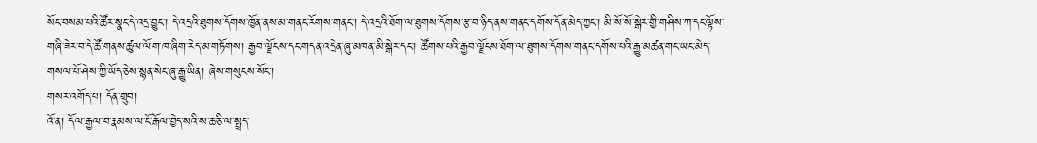སོང་བསམ་པའི་ཚོར་སྣང་དེ་འདྲ་བྱུང་། དེ་འདྲའི་ཐུགས་དོགས་ཁྱོན་ནས་མ་གནང་རོགས་གནང་། དེ་འདྲའི་ཐོག་ལ་ཐུགས་དོགས་རྩ་བ་ཉིད་ནས་གནང་དགོས་དོན་མེད་ཀྱང་། མི་སོ་སོ་སྒེར་གྱི་གཤིས་ཀ་དང་ལྟོས་གཞི་ཟེར་བ་དེ་ཚོ་གནས་ཚུལ་ལོག་ཁ་ཞིག་རེད་མ་གཏོགས། རྒྱབ་ལྗོངས་དང་གདན་འདྲེན་ཞུ་མཁན་མི་སྒེར་དང་། ཚོགས་པའི་རྒྱབ་ལྗོངས་ཐོག་ལ་ཐུགས་དོགས་གནང་དགོས་པའི་རྒྱུ་མཚན་གང་ཡང་མེད་གསལ་པོ་ཤེས་ཀྱི་ཡོད་ཅེས་སྙན་སེང་ཞུ་རྒྱུ་ཡིན། ཞེས་གསུངས་སོང་།
གསར་འགོད་པ། དོན་གྲུབ།
འོ་ན། དོལ་རྒྱལ་བ་རྣམས་ལ་ངོ་རྒོལ་བྱེད་སའི་ས་ཆ་ཅི་ལ་སྤྲད་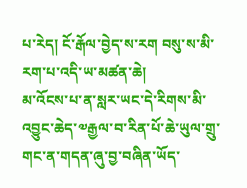པ་རེད། ངོ་རྒོལ་བྱེད་ས་རག བསུ་ས་མི་རག་པ་འདི་ཡ་མཚན་ཆེ།
མ་འོངས་པ་ན་སླར་ཡང་དེ་རིགས་མི་འབྱུང་ཆེད་༧རྒྱལ་བ་རིན་པོ་ཆེ་ཡུལ་གྲུ་གང་ན་གདན་ཞུ་བྱ་བཞིན་ཡོད་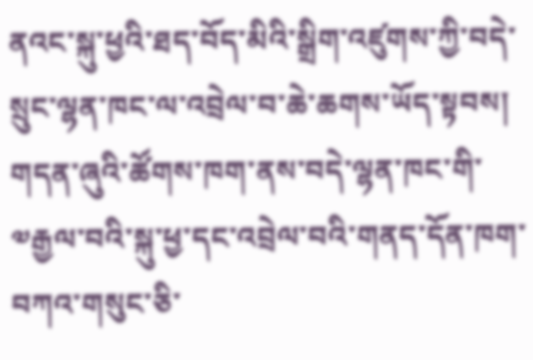ནའང་སྐུ་ཕྱའི་ཐད་བོད་མིའི་སྒྲིག་འཛུགས་ཀྱི་བདེ་སྲུང་ལྷན་ཁང་ལ་འབྲེལ་བ་ཆེ་ཆགས་ཡོད་སྟབས། གདན་ཞུའི་ཚོགས་ཁག་ནས་བདེ་ལྷན་ཁང་གི་༧རྒྱལ་བའི་སྐུ་ཕྱ་དང་འབྲེལ་བའི་གནད་དོན་ཁག་བཀའ་གསུང་ཅི་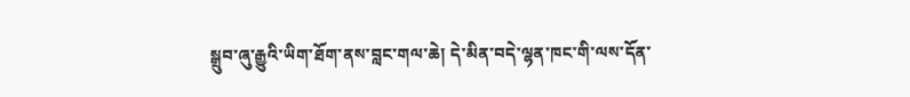སྒྲུབ་ཞུ་རྒྱུའི་ཡིག་ཐོག་ནས་བླང་གལ་ཆེ། དེ་མིན་བདེ་ལྷན་ཁང་གི་ལས་དོན་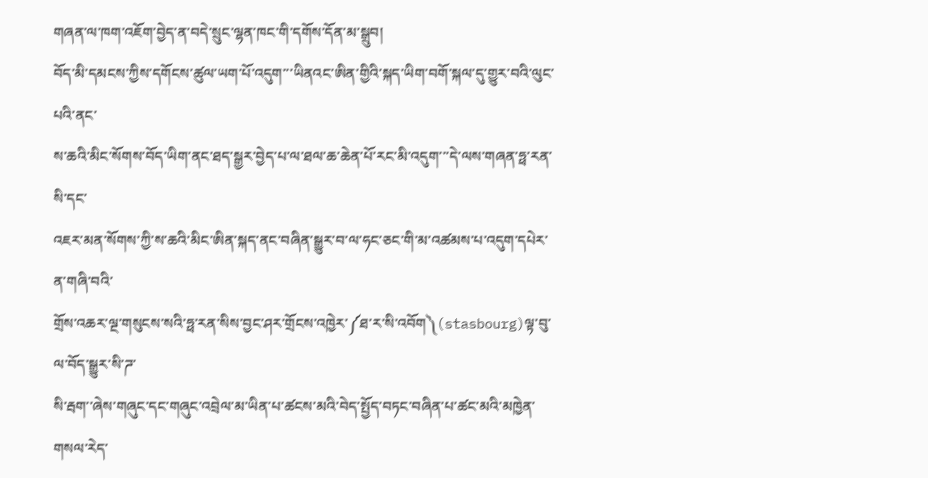གཞན་ལ་ཁག་འཇོག་བྱེད་ན་བདེ་སྲུང་ལྷན་ཁང་གི་དགོས་དོན་མ་སྒྲུབ།
བོད་མི་དམངས་ཀྱིས་དགོངས་ཚུལ་ཡག་པོ་འདུག་་་ཡིནའང་ཨིན་གྱིའི་སྐད་ཡིག་བགོ་སྐལ་དུ་གྱུར་བའི་ལུང་པའི་ནང་
ས་ཆའི་མིང་སོགས་བོད་ཡིག་ནང་ཐད་སྒྱར་བྱེད་པ་ལ་ཐལ་ཆ་ཆེན་པོ་རང་མི་འདུག་་་དེ་ལས་གཞན་ཧྥ་རན་སི་དང་
འཇར་མན་སོགས་ཀྱི་ས་ཆའི་མིང་ཨིན་སྐད་ནང་བཞིན་སྒྱུར་བ་ལ་ཧང་ཅང་གི་མ་འཚམས་པ་འདུག་དཔེར་ན་གཞི་བའི་
གྲོས་འཆར་ལྔ་གསུངས་སའི་ཧྥ་རན་སིས་བྱང་ཤར་གྲོངས་འཁྱེར་༼ཐ་ར་སི་འབོག༽(stasbourg)ལྟ་བུ་ལ་བོད་སྒྱུར་སི་ཌ་
སི་རྦག་་ཞེས་གཞུང་དང་གཞུང་འབྲེལ་མ་ཡིན་པ་ཚངས་མའི་བེད་སྤྱོད་བཏང་བཞིན་པ་ཚང་མའི་མཁྱེན་གསལ་རེད་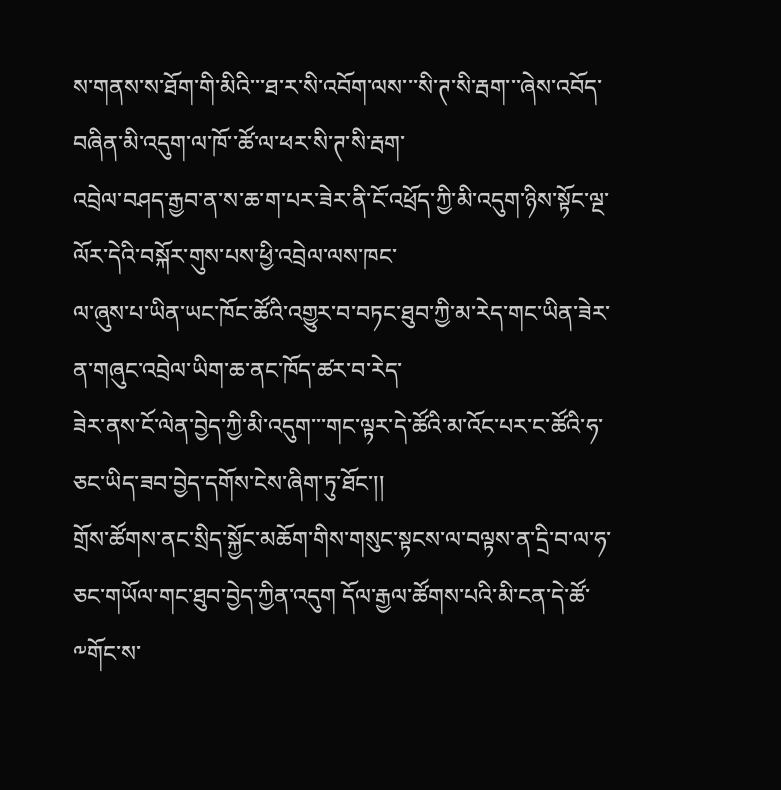ས་གནས་ས་ཐོག་གི་མིའི་་་ཐ་ར་སི་འབོག་ལས་་་སི་ཊ་སི་རྦག་་་ཞེས་འབོད་བཞིན་མི་འདུག་ལ་ཁོ་་ཚོ་ལ་ཕར་སི་ཊ་སི་རྦག་
འབྲེལ་བཤད་རྒྱབ་ན་ས་ཆ་ག་པར་ཟེར་ནི་ངོ་འཕྲོད་ཀྱི་མི་འདུག་ཉིས་སྟོང་ལྔ་ལོར་དེའི་བསྐོར་གུས་པས་ཕྱི་འབྲེལ་ལས་ཁང་
ལ་ཞུས་པ་ཡིན་ཡང་ཁོང་ཚོའི་འགྱུར་བ་བཏང་ཐུབ་ཀྱི་མ་རེད་གང་ཡིན་ཟེར་ན་གཞུང་འབྲེལ་ཡིག་ཆ་ནང་ཁོད་ཚར་བ་རེད་
ཟེར་ནས་ངོ་ལེན་བྱེད་ཀྱི་མི་འདུག་་་གང་ལྟར་དེ་ཚོའི་མ་འོང་པར་ང་ཚོའི་ཧ་ཅང་ཡིད་ཟབ་བྱེད་དགོས་ངེས་ཞིག་ཏུ་ཐོང་།།
གྲོས་ཚོགས་ནང་སྲིད་སྐྱོང་མཆོག་གིས་གསུང་སྟངས་ལ་བལྟས་ན་དྲི་བ་ལ་ཧ་ཅང་གཡོལ་གང་ཐུབ་བྱེད་ཀྱིན་འདུག དོལ་རྒྱལ་ཚོགས་པའི་མི་ངན་དེ་ཚོ་༸གོང་ས་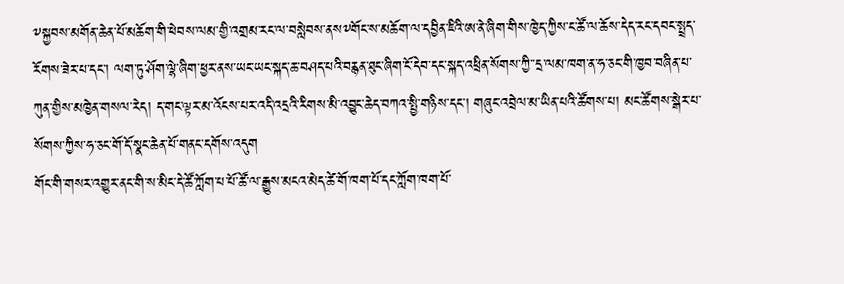༸སྐྱབས་མགོན་ཆེན་པོ་མཆོག་གི་ཕེབས་ལམ་གྱི་འགྲམ་རང་ལ་བསླེབས་ནས༸གོང་ས་མཆོག་ལ་དབྱིན་ཇིའི་ཨ་ནེ་ཞིག་གིས་ཁྱེད་ཀྱིས་ང་ཚོ་ལ་ཆོས་དེད་རང་དབང་སྤྲད་རོགས་ཟེར་པ་དང་། ལག་ཏུ་ཤོག་ལྷེ་ཞིག་ཕྱར་ནས་ཡང་ཡང་སྐད་ཆ་བཤད་པའི་བརྙན་ཐུང་ཞིག་ངོ་དེབ་དང་སྐད་འཕྲིན་སོགས་ཀྱི་་དྲ་ལམ་ཁག་ན་ཧ་ཅང་གི་ཁྱབ་བཞིན་པ་ཀུན་གྱིས་མཁྱེན་གསལ་རེད། ད་གང་ལྟར་མ་འོངས་པར་འདི་འདྲའི་རིགས་མི་འབྱུང་ཆེད་བཀའ་སྤྱི་གཉིས་དང་། གཞུང་འབྲེལ་མ་ཡིན་པའི་ཚོགས་པ། མང་ཚོགས་སྒེར་པ་སོགས་ཀྱིས་ཧ་ཅང་གོ་དོ་སྣང་ཆེན་པོ་གནང་དགོས་འདུག
གོང་གི་གསར་འགྱུར་ནང་གི་ས་མིང་དེ་ཚོ་ཀློག་པ་པོ་ཚོ་ལ་རྒྱུས་མངའ་མེད་ཚེ་གོ་ཁག་པོ་དང་ཀློག་ཁག་པོ་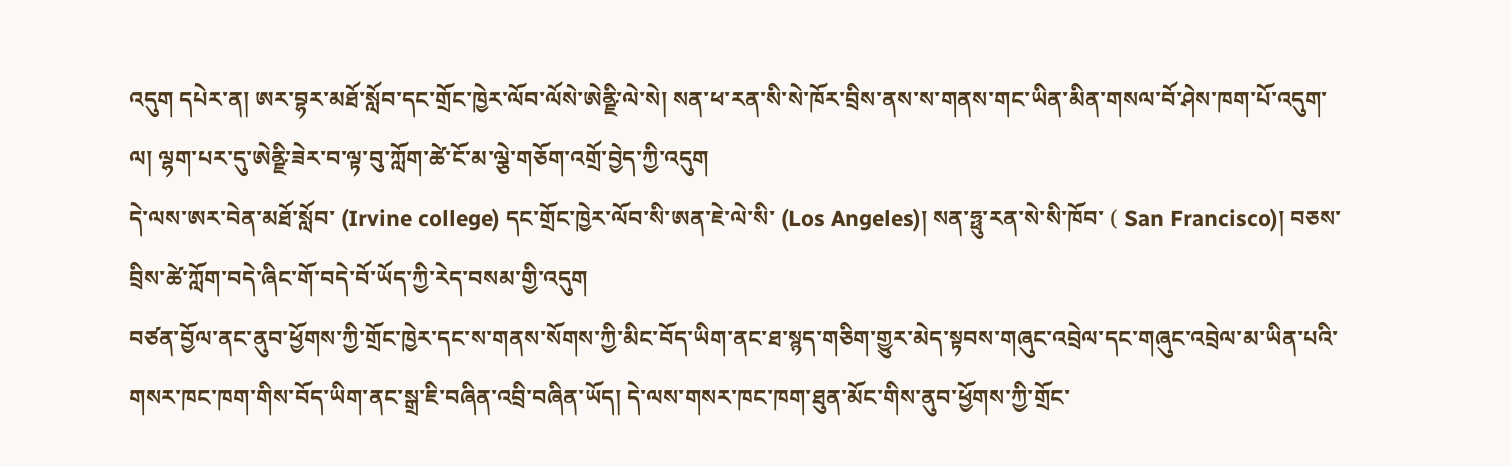འདུག དཔེར་ན། ཨར་བྷར་མཐོ་སློབ་དང་གྲོང་ཁྱེར་ལོབ་ལོསེ་ཨེནྫི་ལེ་སེ། སན་ཕ་རན་སི་སེ་ཁོར་བྲིས་ནས་ས་གནས་གང་ཡིན་མིན་གསལ་བོ་ཤེས་ཁག་པོ་འདུག་ལ། ལྷག་པར་དུ་ཨེནྫི་ཟེར་བ་ལྟ་བུ་ཀློག་ཚེ་ངོ་མ་ལྕེ་གཅོག་འགྲོ་བྱེད་ཀྱི་འདུག
དེ་ལས་ཨར་བེན་མཐོ་སློབ་ (Irvine college) དང་གྲོང་ཁྱེར་ལོབ་སི་ཨན་ཇེ་ལེ་སི་ (Los Angeles)། སན་ཧྥུ་རན་སེ་སི་ཁོབ་ ( San Francisco)། བཅས་བྲིས་ཚེ་ཀློག་བདེ་ཞིང་གོ་བདེ་བོ་ཡོད་ཀྱི་རེད་བསམ་གྱི་འདུག
བཙན་བྱོལ་ནང་ནུབ་ཕྱོགས་ཀྱི་གྲོང་ཁྱེར་དང་ས་གནས་སོགས་ཀྱི་མིང་བོད་ཡིག་ནང་ཐ་སྙད་གཅིག་གྱུར་མེད་སྟབས་གཞུང་འབྲེལ་དང་གཞུང་འབྲེལ་མ་ཡིན་པའི་གསར་ཁང་ཁག་གིས་བོད་ཡིག་ནང་སྒྲ་ཇི་བཞིན་འབྲི་བཞིན་ཡོད། དེ་ལས་གསར་ཁང་ཁག་ཐུན་མོང་གིས་ནུབ་ཕྱོགས་ཀྱི་གྲོང་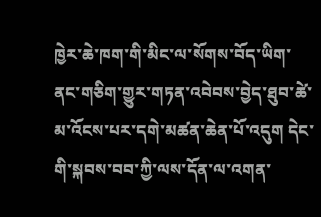ཁྱེར་ཆེ་ཁག་གི་མིང་ལ་སོགས་བོད་ཡིག་ནང་གཅིག་གྱུར་གཏན་འབེབས་བྱེད་ཐུབ་ཚེ་མ་འོངས་པར་དགེ་མཚན་ཆེན་པོ་འདུག དེང་གི་སྐབས་བབ་ཀྱི་ལས་དོན་ལ་འགན་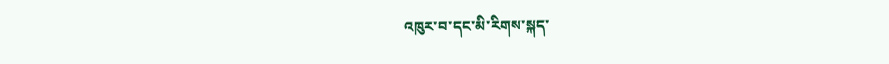འཁུར་བ་དང་མི་རིགས་སྐད་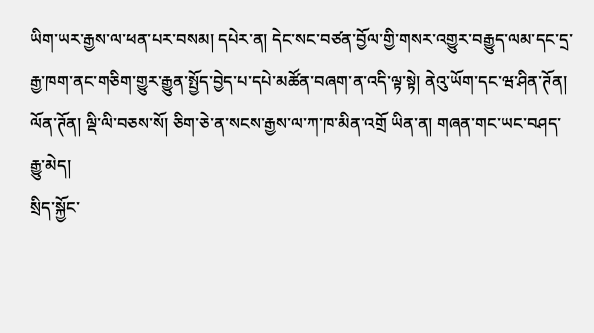ཡིག་ཡར་རྒྱས་ལ་ཕན་པར་བསམ། དཔེར་ན། དེང་སང་བཙན་བྱོལ་གྱི་གསར་འགྱུར་བརྒྱུད་ལམ་དང་དྲ་རྒྱ་ཁག་ནང་གཅིག་གྱུར་རྒྱུན་སྤྱོད་བྱེད་པ་དཔེ་མཚོན་བཞག་ན་འདི་ལྟ་སྟེ། ནེའུ་ཡོག་དང་ཝ་ཤིན་ཊོན། ལོན་ཊོན། ལྡི་ལི་བཅས་སོ། ཅིག་ཅེ་ན་སངས་རྒྱས་ལ་ཀ་ཁ་མིན་འགྲོ ཡིན་ན། གཞན་གང་ཡང་བཤད་རྒྱུ་མེད།
སྲིད་སྐྱོང་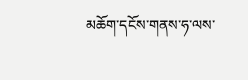མཆོག་དངོས་གནས་ཧ་ལས་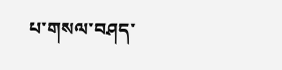པ་གསལ་བཤད་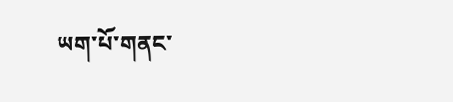ཡག་པོ་གནང་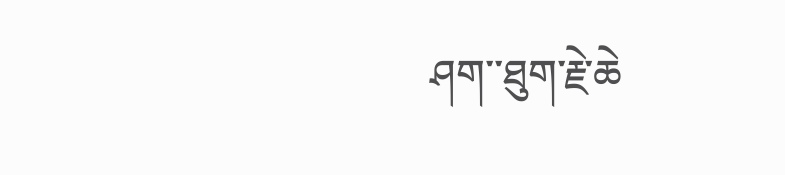ཤག་་ཐུག་རྗེ་ཆེ